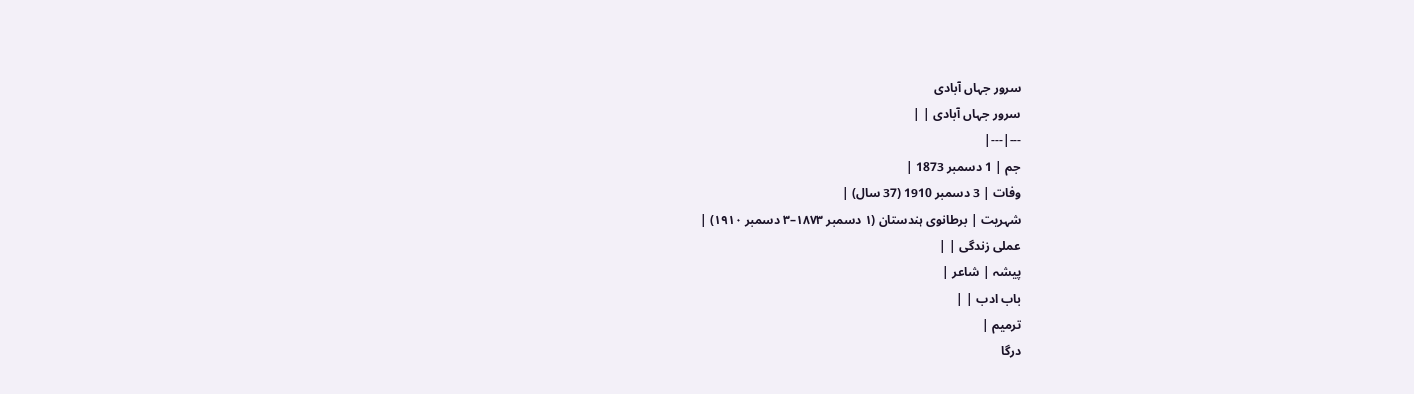سرور جہاں آبادی
سرور جہاں آبادی | |
---|---|
جم | 1 دسمبر 1873 |
وفات | 3 دسمبر 1910 (37 سال) |
شہریت | برطانوی ہندستان (۱ دسمبر ۱۸۷۳–۳ دسمبر ۱۹۱۰) |
عملی زندگی | |
پیشہ | شاعر |
باب ادب | |
ترمیم |
درگا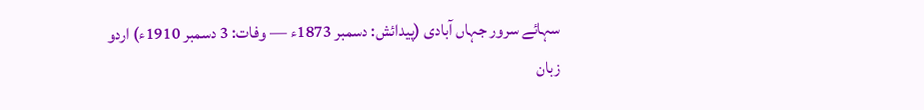سہائے سرور جہاں آبادی (پیدائش: دسمبر 1873ء — وفات: 3 دسمبر 1910ء) اردو زبان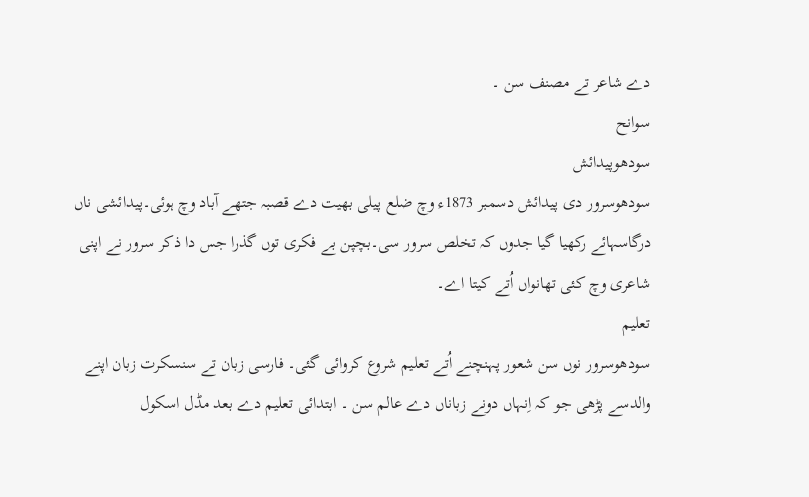دے شاعر تے مصنف سن ۔
سوانح
سودھوپیدائش
سودھوسرور دی پیدائش دسمبر 1873ء وچ ضلع پیلی بھیت دے قصبہ جتھے آباد وچ ہوئی۔پیدائشی ناں درگاسہائے رکھیا گیا جدوں کہ تخلص سرور سی۔بچپن بے فکری توں گذرا جس دا ذکر سرور نے اپنی شاعری وچ کئی تھانواں اُتے کيتا اے۔
تعلیم
سودھوسرور نوں سن شعور پہنچنے اُتے تعلیم شروع کروائی گئی۔ فارسی زبان تے سنسکرت زبان اپنے والدسے پڑھی جو کہ اِنہاں دونے زباناں دے عالم سن ۔ ابتدائی تعلیم دے بعد مڈل اسکول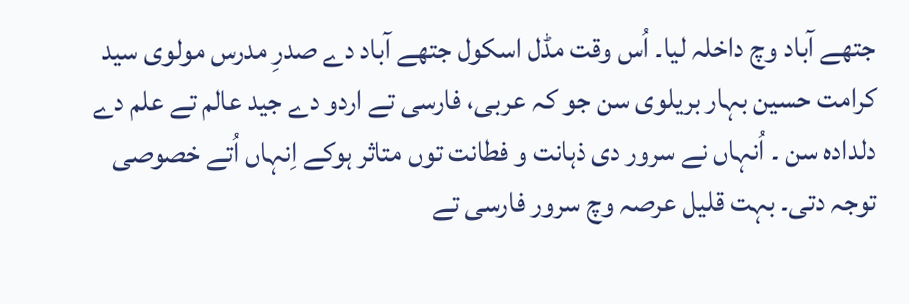جتھے آباد وچ داخلہ لیا۔ اُس وقت مڈل اسکول جتھے آباد دے صدرِ مدرس مولوی سید کرامت حسین بہار بریلوی سن جو کہ عربی، فارسی تے اردو دے جید عالم تے علم دے دلدادہ سن ۔ اُنہاں نے سرور دی ذہانت و فطانت توں متاثر ہوکے اِنہاں اُتے خصوصی توجہ دتی۔ بہت قلیل عرصہ وچ سرور فارسی تے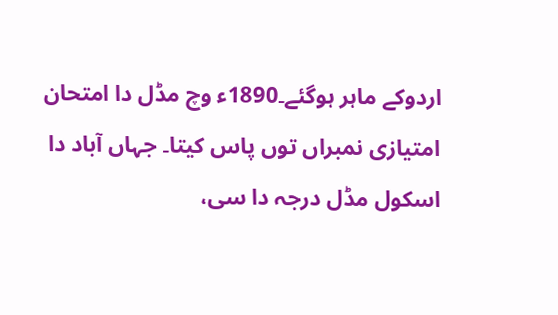اردوکے ماہر ہوگئے۔1890ء وچ مڈل دا امتحان امتیازی نمبراں توں پاس کيتا۔ جہاں آباد دا اسکول مڈل درجہ دا سی،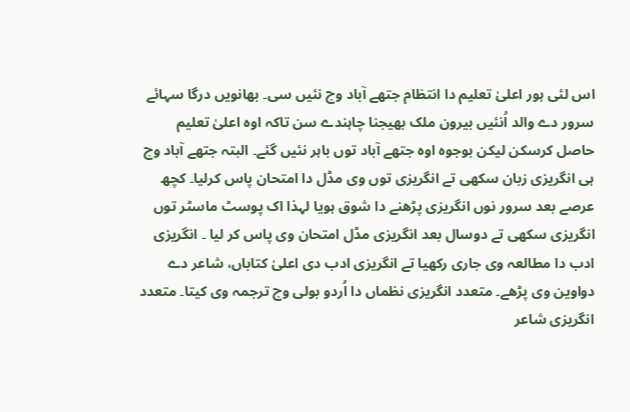اس لئی ہور اعلیٰ تعلیم دا انتظام جتھے آباد وچ نئيں سی۔ بھانويں درگا سہائے سرور دے والد اُنئيں بیرون ملک بھیجنا چاہندے سن تاکہ اوہ اعلیٰ تعلیم حاصل کرسکن لیکن بوجوہ اوہ جتھے آباد توں باہر نئيں گئے۔ البتہ جتھے آباد وچ ہی انگریزی زبان سکھی تے انگریزی توں وی مڈل دا امتحان پاس کرلیا۔ کچھ عرصے بعد سرور نوں انگریزی پڑھنے دا شوق ہويا لہذا اک پوسٹ ماسٹر توں انگریزی سکھی تے دوسال بعد انگریزی مڈل امتحان وی پاس کر ليا ۔ انگریزی ادب دا مطالعہ وی جاری رکھیا تے انگریزی ادب دی اعلیٰ کتاباں، شاعر دے دواوین وی پڑھے۔ متعدد انگریزی نظماں دا اُردو بولی وچ ترجمہ وی کيتا۔ متعدد انگریزی شاعر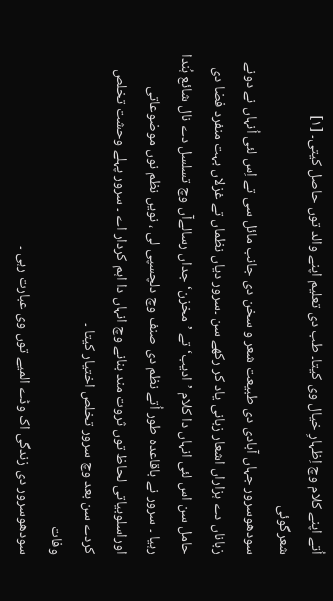اُتے اپنے کلام وچ اِظہارِ خیال وی کيتا۔ طب دی تعلیم اپنے والد توں حاصل کيتی۔ [۱]
شعرگوئی
سودھوسرور جہاں آبادی دی طبیعت شعر و سخن دی جانب مائل سی تے اِس لئی اُنہاں نے دونے زباناں دے ہزاراں اشعار زبانی یاد کر رکھے سن ۔سرور دیاں نظماں تے غزلاں بہت منفرد فضا دی حامل سن اس لئی انہاں دا کلام ’ادیب‘ تے ’مخزن‘ جداں رسالےآں وچ تسلسل دے نال شائع ہُندا رہیا ۔ سرور نے باقاعدہ طور اُتے نظم دی صنف وچ دلچسپی لی ، نويں نظم نوں موضوعاتی اوراسلوبياتی لحاظ توں ثروت مند بنانے وچ انہاں دا اہم کردار اے ۔ سرور پہلے وحشت تخلص کردے سن بعد وچ سرور تخلص اختیار کيتا ۔
وفات
سودھوسرور دی زندگی اک وڈے المیے توں وی عبارت رہی ۔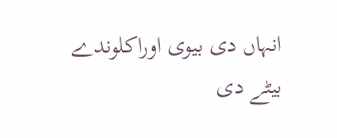انہاں دی بیوی اوراکلوندے بیٹے دی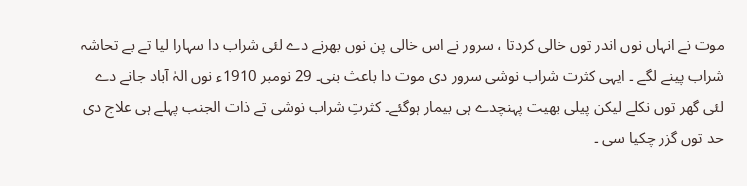موت نے انہاں نوں اندر توں خالی کردتا ، سرور نے اس خالی پن نوں بھرنے دے لئی شراب دا سہارا لیا تے بے تحاشہ شراب پینے لگے ۔ ایہی کثرت شراب نوشی سرور دی موت دا باعث بنی۔ 29 نومبر 1910ء نوں الہٰ آباد جانے دے لئی گھر توں نکلے لیکن پیلی بھیت پہنچدے ہی بیمار ہوگئے۔ کثرتِ شراب نوشی تے ذات الجنب پہلے ہی علاج دی حد توں گزر چکيا سی ۔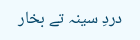دردِ سینہ تے بخار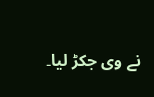نے وی جکڑ لیا۔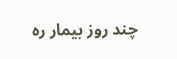چند روز بیمار رہ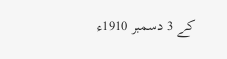کے 3 دسمبر 1910ء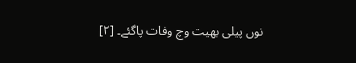نوں پیلی بھیت وچ وفات پاگئے۔ [۲]